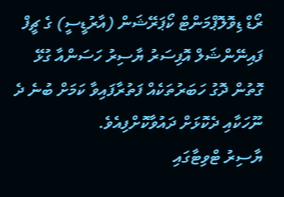ރޯޑް ޑިވޮލޮޕްމަންޓް ކޯޕަރޭޝަން (އާރުޑީސީ) ގެ ޗީފް ފައިނޭންޝަލް އޮފިސަރު ޔާސިރު ހަސަންއާ ގުޅޭ ގޮތުން ދޮގު ހަބަރުތަކެއް ފަތުރާފައިވާ ކަމަށް ބުނެ ދެ ނޫހަކާއި ދެކޮޅަށް ދައުވާކޮށްފިއެވެ.
ޔާސިރު ޓްވިޓާގައި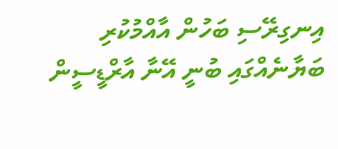އިނގިރޭސި ބަހުން އާއްމުކުރި ބަޔާނެއްގައި ބުނީ އޭނާ އާރްޑީސީން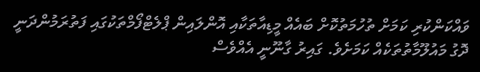ވައްކަންކުރި ކަމަށް ތުހުމަތުކޮށް ބައެއް މީޑިއާތަކާއި އޮންލައިން ޕްލެޓްފޯމްތަކުގައި ފަތުރަމުންދަނީ ދޮގު މައުލޫމާތުތަކެއް ކަމަށެވެ. ގައިރު ގާނޫނީ އެއްވެސް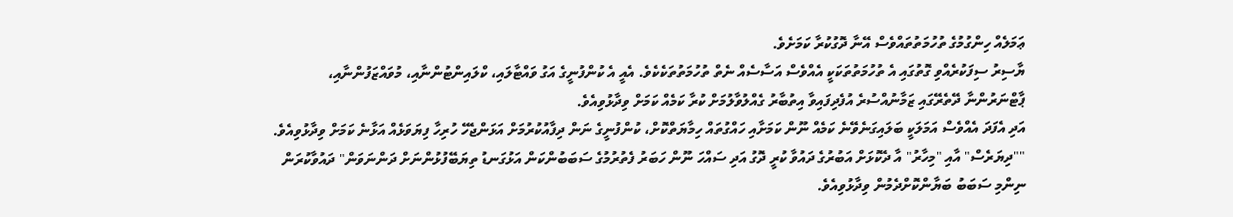ޢަމަލެއް ހިންގުމުގެ ތުހުމަތުތައްވެސް އޭނާ ދޮގުކުރާ ކަމަށެވެ.
ޔާސިރު ސިފަކުރެއްވި ގޮތުގައި އެ ތުހުމަތުތަކަކީ އެއްވެސް އަސާސެއް ނެތް ތުހުމަތުތަކެކެވެ. އެއީ އެ ކުންފުނީގެ އަގު ވައްޓާލައި، ކްލައިންޓުންނާއި، މުވައްޒަފުންނާއި، ޕާޓްނަރުންނާ ދޭތެރޭގައި ޒަމާނުއްސުރެ އުފެދިފައިވާ އިތުބާރު ގެއްލުވާލުމަށް ކުރާ ކަމެއް ކަމަށް ވިދާޅުވިއެވެ.
އަދި އެފަދަ އެއްވެސް އަމަލަކީ ބަލައިގަނެވޭނެ ކަމެއް ނޫން ކަމަށާއި ހައްގުތައް ހިމާޔަތްކޮށް، ކުންފުނީގެ ނަން ދިފާއުކުރުމަށް އަޅަންޖެހޭ ހުރިހާ ފިޔަވަޅެއް އަޅާނެ ކަމަށް ވިދާޅުވިއެވެ.
""ދިޔަރެސް" އާއި "މިހާރު" އާ ދެކޮޅަށް އަބުރުގެ ދައުވާ ކުރީ ދޮގު އަދި ސައްހަ ނޫން ހަބަރު ފެތުރުމުގެ ސަބަބުންކަން އަޅުގަނޑު ތިޔަބޭފުޅުންނަށް ދަންނަވަން" ދައުވާކުރަން ނިންމި ސަބަބު ބަޔާންކޮށްދެމުން ވިދާޅުވިއެވެ.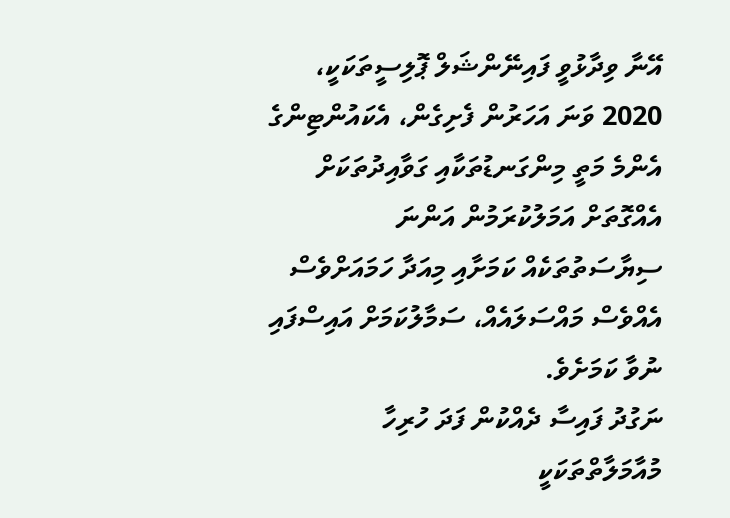އޭނާ ވިދާޅުވީ ފައިނޭންޝަލް ޕޮލިސީތަކަކީ، 2020 ވަނަ އަހަރުން ފެށިގެން، އެކައުންޓިންގެ އެންމެ މަތީ މިންގަނޑުތަކާއި ގަވާއިދުތަކަށް އެއްގޮތަށް އަމަލުކުރަމުން އަންނަ ސިޔާސަތުތަކެއް ކަމަށާއި މިއަދާ ހަމައަށްވެސް އެއްވެސް މައްސަލައެއް، ސަމާލުކަމަށް އައިސްފައި ނުވާ ކަމަށެވެ.
ނަގުދު ފައިސާ ދެއްކުން ފަދަ ހުރިހާ މުއާމަލާތްތަކަކީ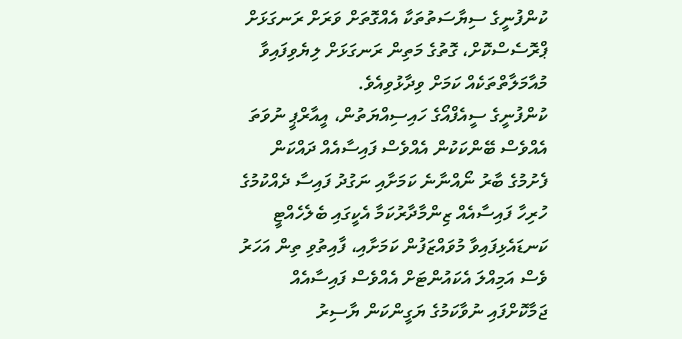ކުންފުނީގެ ސިޔާސަތުތަކާ އެއްގޮތަށް ވަރަށް ރަނގަޅަށް ޕްރޮސެސްކޮށް، ގޮތުގެ މަތިން ރަނގަޅަށް ލިޔެވިފައިވާ މުއާމަލާތްތަކެއް ކަމަށް ވިދާޅުވިއެވެ.
ކުންފުނީގެ ސީއެފްއޯގެ ހައިސިއްޔަތުން، އީއާރްޕީ ނުވަތަ އެއްވެސް ބޭންކަކުން އެއްވެސް ފައިސާއެއް ދައްކަން ފެށުމުގެ ބާރު ނޯއްނާނެ ކަމަށާއި ނަގުދު ފައިސާ ދެއްކުމުގެ ހުރިހާ ފައިސާއެއް ޒިންމާދާރުކަމާ އެކީގައި ބެލެހެއްޓީ ކަނޑައެޅިފައިވާ މުވައްޒަފުން ކަމަށާއި، ފާއިތުވި ތިން އަހަރު ވެސް އަމިއްލަ އެކައުންޓަށް އެއްވެސް ފައިސާއެއް ޖަމާކޮށްފައި ނުވާކަމުގެ ޔަގީންކަން ޔާސިރު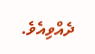ދެއްވިއެވެ.